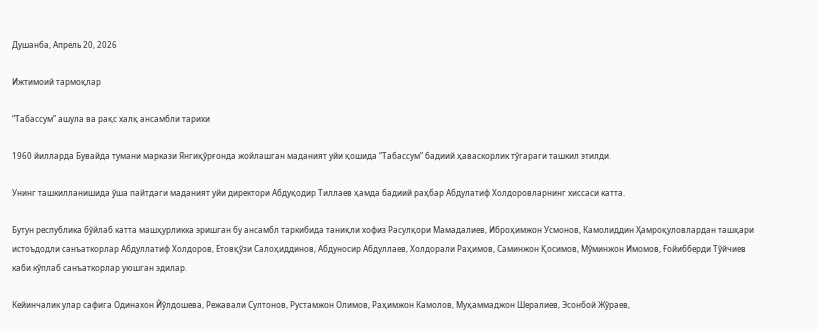Душанба, Апрель 20, 2026

Ижтимоий тармоқлар

“Табассум” ашула ва рақс халқ ансамбли тарихи

1960 йилларда Бувайда тумани маркази Янгиқўрғонда жойлашган маданият уйи қошида “Табассум” бадиий ҳаваскорлик тўгараги ташкил этилди.

Унинг ташкилланишида ўша пайтдаги маданият уйи директори Абдуқодир Тиллаев ҳамда бадиий раҳбар Абдулатиф Холдоровларнинг хиссаси катта.

Бутун республика бўйлаб катта машҳурликка эришган бу ансамбл таркибида таниқли хофиз Расулқори Мамадалиев, Иброҳимжон Усмонов, Камолиддин Ҳамроқуловлардан ташқари истоъдодли санъаткорлар Абдуллатиф Холдоров, Етовқўзи Салоҳиддинов, Абдуносир Абдуллаев, Холдорали Раҳимов, Саминжон Қосимов, Мўминжон Имомов, Ғойибберди Тўйчиев каби кўплаб санъаткорлар уюшган эдилар.

Кейинчалик улар сафига Одинахон Йўлдошева, Режавали Султонов, Рустамжон Олимов, Раҳимжон Камолов, Муҳаммаджон Шералиев, Эсонбой Жўраев,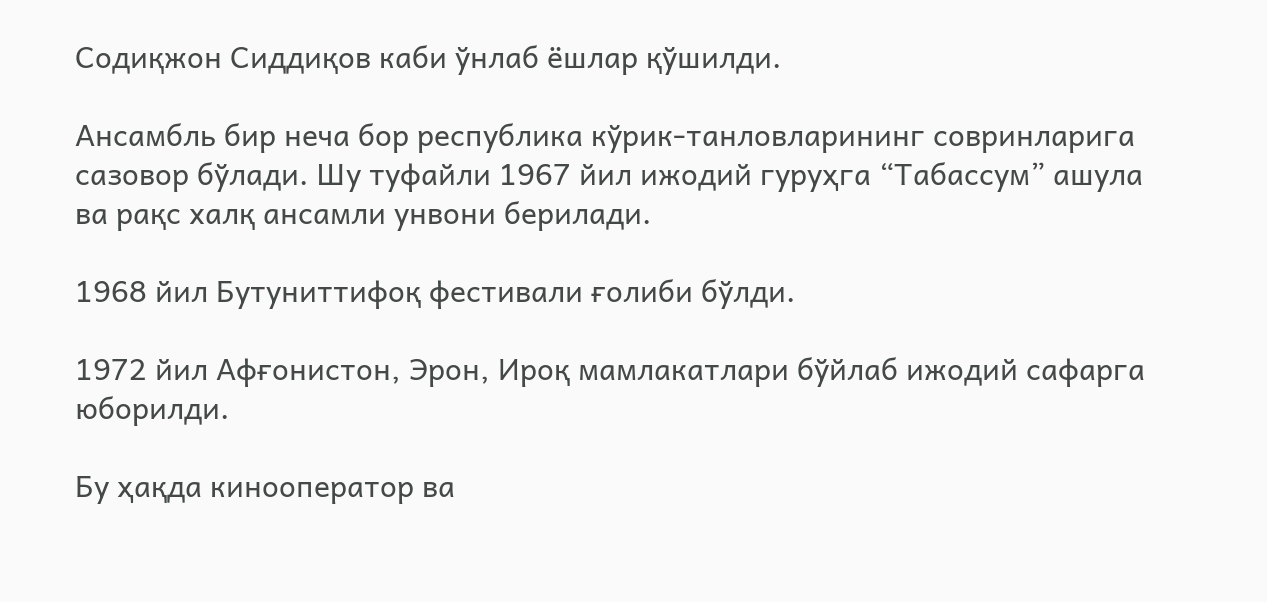Содиқжон Сиддиқов каби ўнлаб ёшлар қўшилди.

Ансамбль бир неча бор республика кўрик-танловларининг совринларига сазовор бўлади. Шу туфайли 1967 йил ижодий гуруҳга “Табассум” ашула ва рақс халқ ансамли унвони берилади.

1968 йил Бутуниттифоқ фестивали ғолиби бўлди.

1972 йил Афғонистон, Эрон, Ироқ мамлакатлари бўйлаб ижодий сафарга юборилди.

Бу ҳақда кинооператор ва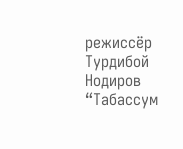режиссёр Турдибой Нодиров “Табассум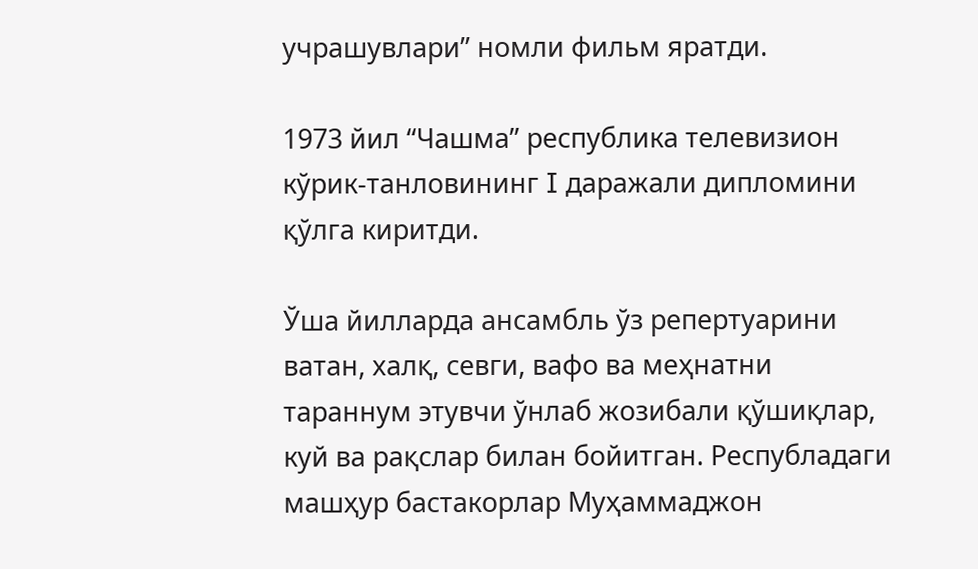учрашувлари” номли фильм яратди.

1973 йил “Чашма” республика телевизион кўрик-танловининг I даражали дипломини қўлга киритди.

Ўша йилларда ансамбль ўз репертуарини ватан, халқ, севги, вафо ва меҳнатни тараннум этувчи ўнлаб жозибали қўшиқлар, куй ва рақслар билан бойитган. Республадаги машҳур бастакорлар Муҳаммаджон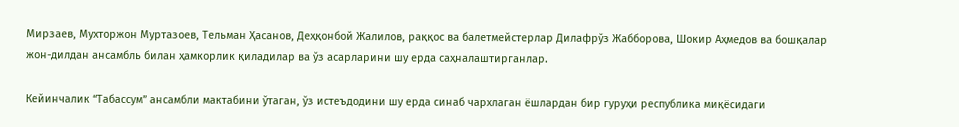Мирзаев, Мухторжон Муртазоев, Тельман Ҳасанов, Деҳқонбой Жалилов, раққос ва балетмейстерлар Дилафрўз Жабборова, Шокир Аҳмедов ва бошқалар жон-дилдан ансамбль билан ҳамкорлик қиладилар ва ўз асарларини шу ерда саҳналаштирганлар.

Кейинчалик “Табассум” ансамбли мактабини ўтаган, ўз истеъдодини шу ерда синаб чархлаган ёшлардан бир гуруҳи республика миқёсидаги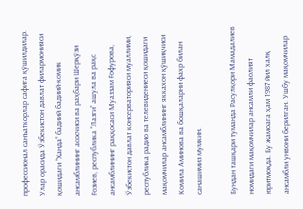профессионал санъаткорлар сафига қўшилдилар. Улар орасида Ўзбекистон давлат филармонияси қошидаги “Ханда” бадиий бадиий-комик ансамблининг асосчиси ва раҳбари Шерқўзи Ғозиев, республика “Лазги” ашула ва рақс ансамблининг раққосаси Муаззам Ғофурова, Ўзбекистон давлат консерваторияси муаллими, республика радио ва телевидениеси қошидаги мақомчилар ансамблининг яккахон қўшиқчиси Комила Аминова ва бошқаларни фахр билан санашимиз мумкин.

Бундан ташқари туманда Расулқори Мамадалиев номидаги мақомчилар ансамли фаолият юритмоқда. Бу жамоага ҳам 1987 йил халқ ансамбли унвони берилган. Ушбу мақомчилар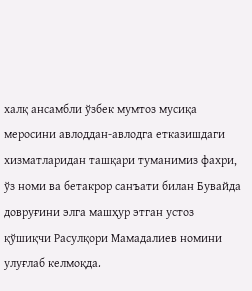халқ ансамбли ўзбек мумтоз мусиқа меросини авлоддан-авлодга етказишдаги хизматларидан ташқари туманимиз фахри, ўз номи ва бетакрор санъати билан Бувайда довруғини элга машҳур этган устоз қўшиқчи Расулқори Мамадалиев номини улуғлаб келмоқда.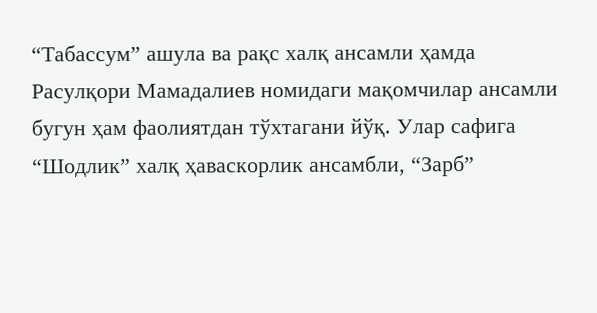“Табассум” ашула ва рақс халқ ансамли ҳамда Расулқори Мамадалиев номидаги мақомчилар ансамли бугун ҳам фаолиятдан тўхтагани йўқ. Улар сафига “Шодлик” халқ ҳаваскорлик ансамбли, “Зарб”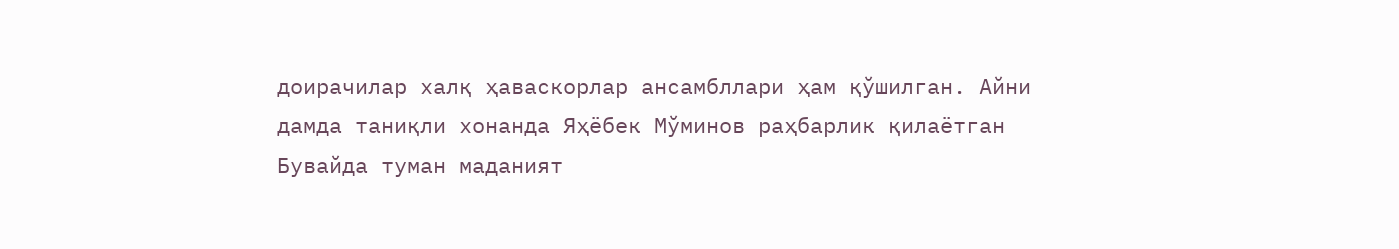доирачилар халқ ҳаваскорлар ансамбллари ҳам қўшилган. Айни дамда таниқли хонанда Яҳёбек Мўминов раҳбарлик қилаётган Бувайда туман маданият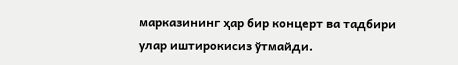марказининг ҳар бир концерт ва тадбири улар иштирокисиз ўтмайди.